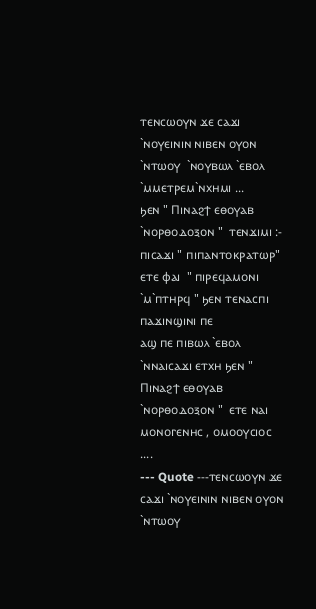ⲧⲉⲛⲥⲱⲟⲩⲛ ϫⲉ ⲥⲁϫⲓ `ⲛⲟⲩⲉⲓⲛⲓⲛ ⲛⲓⲃⲉⲛ ⲟⲩⲟⲛ `ⲛⲧⲱⲟⲩ  `ⲛⲟⲩⲃⲱⲗ `ⲉⲃⲟⲗ `ⲙⲙⲉⲧⲣⲉⲙ`ⲛⲭⲏⲙⲓ ...
ϧⲉⲛ " Ⲡⲓⲛⲁϩϯ ⲉⲑⲟⲩⲁⲃ `ⲛⲟⲣⲑⲟⲇⲟⲝⲟⲛ "  ⲧⲉⲛϫⲓⲙⲓ :-
ⲡⲓⲥⲁϫⲓ " ⲡⲓⲡⲁⲛⲧⲟⲕⲣⲁⲧⲱⲣ"  ⲉⲧⲉ ⲫⲁⲓ  " ⲡⲓⲣⲉϥⲁⲙⲟⲛⲓ `ⲙ`ⲡⲧⲏⲣϥ " ϧⲉⲛ ⲧⲉⲛⲁⲥⲡⲓ
ⲡⲁϫⲓⲛϣⲓⲛⲓ ⲡⲉ
ⲁϣ ⲡⲉ ⲡⲓⲃⲱⲗ `ⲉⲃⲟⲗ `ⲛⲛⲁⲓⲥⲁϫⲓ ⲉⲧⲭⲏ ϧⲉⲛ " Ⲡⲓⲛⲁϩϯ ⲉⲑⲟⲩⲁⲃ `ⲛⲟⲣⲑⲟⲇⲟⲝⲟⲛ "  ⲉⲧⲉ ⲛⲁⲓ     ⲙⲟⲛⲟⲅⲉⲛⲏⲥ , ⲟⲙⲟⲟⲩⲥⲓⲟⲥ   ....
--- Quote ---ⲧⲉⲛⲥⲱⲟⲩⲛ ϫⲉ ⲥⲁϫⲓ `ⲛⲟⲩⲉⲓⲛⲓⲛ ⲛⲓⲃⲉⲛ ⲟⲩⲟⲛ `ⲛⲧⲱⲟⲩ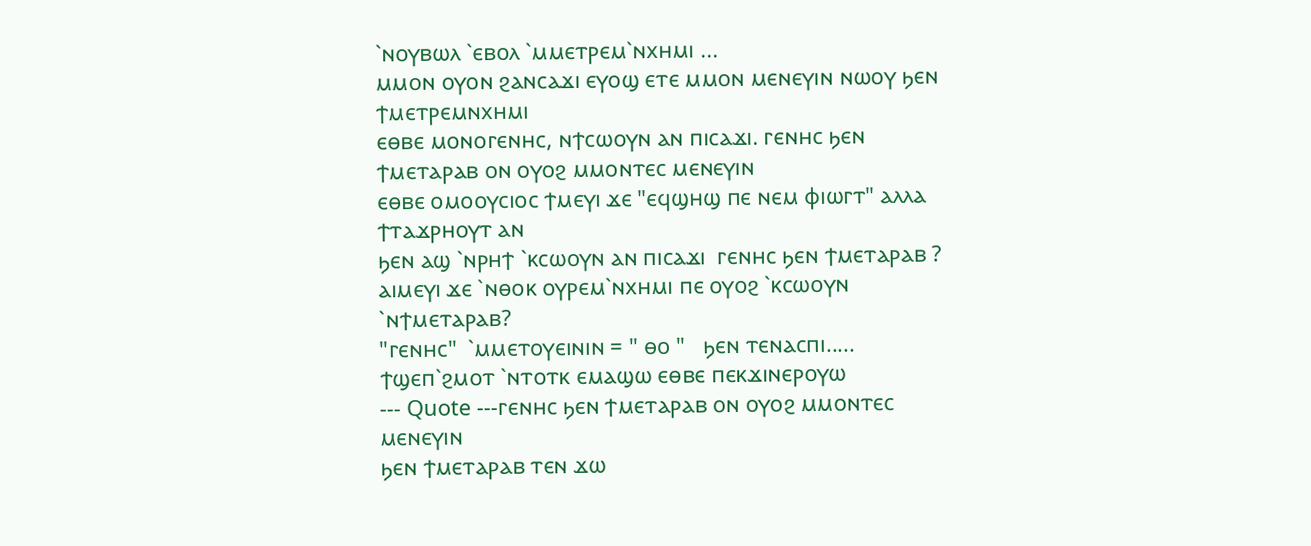`ⲛⲟⲩⲃⲱⲗ `ⲉⲃⲟⲗ `ⲙⲙⲉⲧⲣⲉⲙ`ⲛⲭⲏⲙⲓ ...
ⲙⲙⲟⲛ ⲟⲩⲟⲛ ϩⲁⲛⲥⲁϫⲓ ⲉⲩⲟϣ ⲉⲧⲉ ⲙⲙⲟⲛ ⲙⲉⲛⲉⲩⲓⲛ ⲛⲱⲟⲩ ϧⲉⲛ ϯⲙⲉⲧⲣⲉⲙⲛⲭⲏⲙⲓ
ⲉⲑⲃⲉ ⲙⲟⲛⲟⲅⲉⲛⲏⲥ, ⲛϯⲥⲱⲟⲩⲛ ⲁⲛ ⲡⲓⲥⲁϫⲓ. ⲅⲉⲛⲏⲥ ϧⲉⲛ ϯⲙⲉⲧⲁⲣⲁⲃ ⲟⲛ ⲟⲩⲟϩ ⲙⲙⲟⲛⲧⲉⲥ ⲙⲉⲛⲉⲩⲓⲛ
ⲉⲑⲃⲉ ⲟⲙⲟⲟⲩⲥⲓⲟⲥ ϯⲙⲉⲩⲓ ϫⲉ "ⲉϥϣⲏϣ ⲡⲉ ⲛⲉⲙ ⲫⲓⲱⲅⲧ" ⲁⲗⲗⲁ ϯⲧⲁϫⲣⲏⲟⲩⲧ ⲁⲛ
ϧⲉⲛ ⲁϣ `ⲛⲣⲏϯ `ⲕⲥⲱⲟⲩⲛ ⲁⲛ ⲡⲓⲥⲁϫⲓ  ⲅⲉⲛⲏⲥ ϧⲉⲛ ϯⲙⲉⲧⲁⲣⲁⲃ ? ⲁⲓⲙⲉⲩⲓ ϫⲉ `ⲛⲑⲟⲕ ⲟⲩⲣⲉⲙ`ⲛⲭⲏⲙⲓ ⲡⲉ ⲟⲩⲟϩ `ⲕⲥⲱⲟⲩⲛ `ⲛϯⲙⲉⲧⲁⲣⲁⲃ?
"ⲅⲉⲛⲏⲥ"  `ⲙⲙⲉⲧⲟⲩⲉⲓⲛⲓⲛ = " ⲑⲟ "   ϧⲉⲛ ⲧⲉⲛⲁⲥⲡⲓ.....
ϯϣⲉⲡ`ϩⲙⲟⲧ `ⲛⲧⲟⲧⲕ ⲉⲙⲁϣⲱ ⲉⲑⲃⲉ ⲡⲉⲕϫⲓⲛⲉⲣⲟⲩⲱ
--- Quote ---ⲅⲉⲛⲏⲥ ϧⲉⲛ ϯⲙⲉⲧⲁⲣⲁⲃ ⲟⲛ ⲟⲩⲟϩ ⲙⲙⲟⲛⲧⲉⲥ ⲙⲉⲛⲉⲩⲓⲛ
ϧⲉⲛ ϯⲙⲉⲧⲁⲣⲁⲃ ⲧⲉⲛ ϫⲱ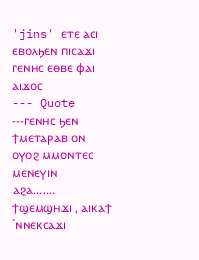'jins' ⲉⲧⲉ ⲁⲥⲓ ⲉⲃⲟⲗϧⲉⲛ ⲡⲓⲥⲁϫⲓ ⲅⲉⲛⲏⲥ ⲉⲑⲃⲉ ⲫⲁⲓ ⲁⲓϫⲟⲥ
--- Quote ---ⲅⲉⲛⲏⲥ ϧⲉⲛ ϯⲙⲉⲧⲁⲣⲁⲃ ⲟⲛ ⲟⲩⲟϩ ⲙⲙⲟⲛⲧⲉⲥ ⲙⲉⲛⲉⲩⲓⲛ
ⲁϩⲁ....... ϯϣⲉⲙϣⲏϫⲓ , ⲁⲓⲕⲁϯ `ⲛⲛⲉⲕⲥⲁϫⲓ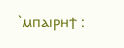`ⲙⲡⲁⲓⲣⲏϯ :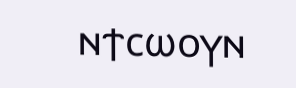ⲛϯⲥⲱⲟⲩⲛ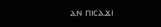ⲁⲛ ⲡⲓⲥⲁϫⲓ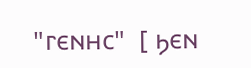"ⲅⲉⲛⲏⲥ"  [ ϧⲉⲛ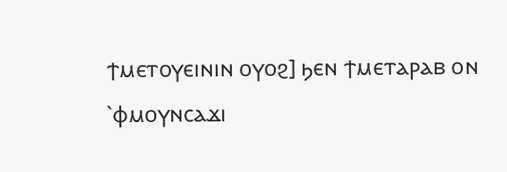ϯⲙⲉⲧⲟⲩⲉⲓⲛⲓⲛ ⲟⲩⲟϩ] ϧⲉⲛ ϯⲙⲉⲧⲁⲣⲁⲃ ⲟⲛ
`ⲫⲙⲟⲩⲛⲥⲁϫⲓ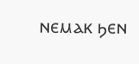ⲛⲉⲙⲁⲕ ϧⲉⲛ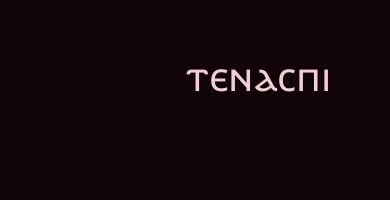ⲧⲉⲛⲁⲥⲡⲓ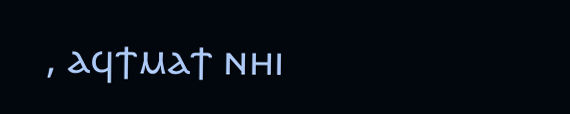, ⲁϥϯⲙⲁϯ ⲛⲏⲓ